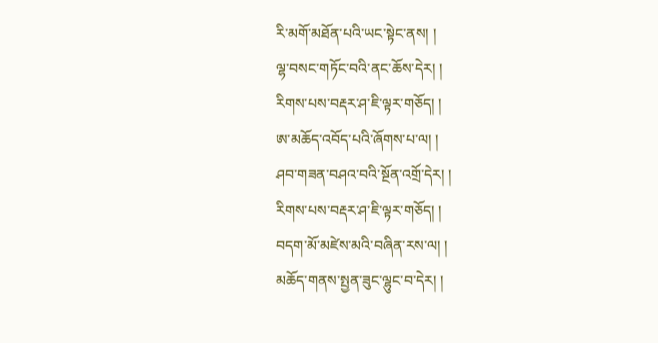རི་མགོ་མཐོན་པའི་ཡང་སྟེང་ནས། །
ལྷ་བསང་གཏོང་བའི་ནང་ཆོས་དེར། །
རིགས་པས་བརྡར་ཤ་ཇི་ལྟར་གཅོད། །
ཨ་མཆོད་འབོད་པའི་ཞོགས་པ་ལ། །
ཤབ་གཟན་བཤའ་བའི་སྔོན་འགྲོ་དེར། །
རིགས་པས་བརྡར་ཤ་ཇི་ལྟར་གཅོད། །
བདག་མོ་མཛེས་མའི་བཞིན་རས་ལ། །
མཆོད་གནས་སྤྱན་ཟུང་ལྷུང་བ་དེར། །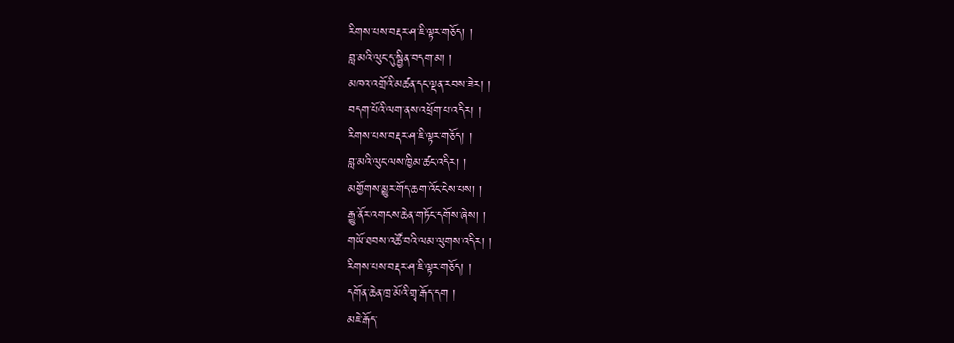རིགས་པས་བརྡར་ཤ་ཇི་ལྟར་གཅོད། །
བླ་མའི་ལུང་དུ་སྦྱིན་བདག་མ། །
མཁའ་འགྲོའི་མཚན་དང་ལྡན་རབས་ཟེར། །
བདག་པོའི་ལག་ནས་འཕྲོག་པ་འདིར། །
རིགས་པས་བརྡར་ཤ་ཇི་ལྟར་གཅོད། །
བླ་མའི་ལུང་ལས་ཁྱིམ་ཚང་འདིར། །
མགྱོགས་མྱུར་གོད་ཆག་འོང་ངེས་པས། །
རྒྱུ་ནོར་འགངས་ཆེན་གཏོང་དགོས་ཞེས། །
གཡོ་ཐབས་འཚོ་བའི་ལམ་ལུགས་འདིར། །
རིགས་པས་བརྡར་ཤ་ཇི་ལྟར་གཅོད། །
དགོན་ཆེན་ཁྲ་མོའི་གྲྭ་རྒོད་དག །
མཇེ་རྒོད་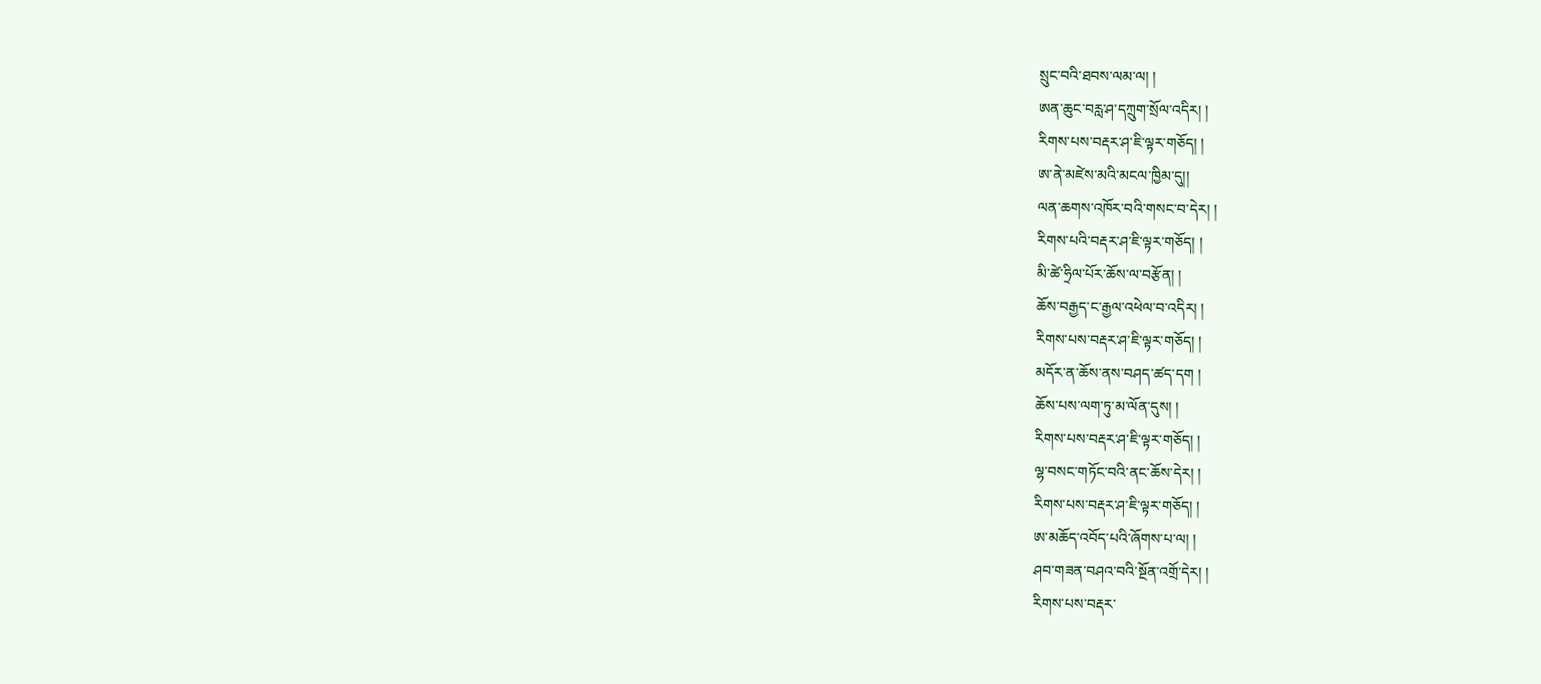སྲུང་བའི་ཐབས་ལམ་ལ། །
ཨན་ཆུང་བརླ་ཤ་དཀྲུག་སྲོལ་འདིར། །
རིགས་པས་བརྡར་ཤ་ཇི་ལྟར་གཅོད། །
ཨ་ནེ་མཛེས་མའི་མངལ་ཁྱིམ་དུ།།
ལན་ཆགས་འཁོར་བའི་གསང་བ་དེར། །
རིགས་པའི་བརྡར་ཤ་ཇི་ལྟར་གཅོད། །
མི་ཚེ་ཧྲིལ་པོར་ཆོས་ལ་བརྩོན། །
ཆོས་བརྒྱད་ང་རྒྱལ་འཕེལ་བ་འདིར། །
རིགས་པས་བརྡར་ཤ་ཇི་ལྟར་གཅོད། །
མདོར་ན་ཆོས་ནས་བཤད་ཚད་དག །
ཆོས་པས་ལག་ཏུ་མ་ལོན་དུས། །
རིགས་པས་བརྡར་ཤ་ཇི་ལྟར་གཅོད། །
ལྷ་བསང་གཏོང་བའི་ནང་ཆོས་དེར། །
རིགས་པས་བརྡར་ཤ་ཇི་ལྟར་གཅོད། །
ཨ་མཆོད་འབོད་པའི་ཞོགས་པ་ལ། །
ཤབ་གཟན་བཤའ་བའི་སྔོན་འགྲོ་དེར། །
རིགས་པས་བརྡར་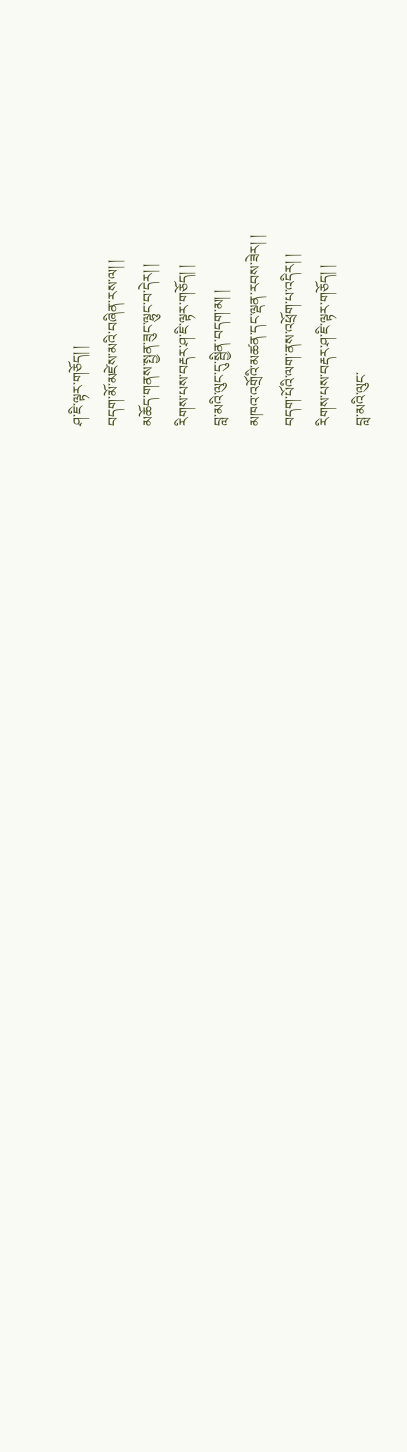ཤ་ཇི་ལྟར་གཅོད། །
བདག་མོ་མཛེས་མའི་བཞིན་རས་ལ། །
མཆོད་གནས་སྤྱན་ཟུང་ལྷུང་བ་དེར། །
རིགས་པས་བརྡར་ཤ་ཇི་ལྟར་གཅོད། །
བླ་མའི་ལུང་དུ་སྦྱིན་བདག་མ། །
མཁའ་འགྲོའི་མཚན་དང་ལྡན་རབས་ཟེར། །
བདག་པོའི་ལག་ནས་འཕྲོག་པ་འདིར། །
རིགས་པས་བརྡར་ཤ་ཇི་ལྟར་གཅོད། །
བླ་མའི་ལུང་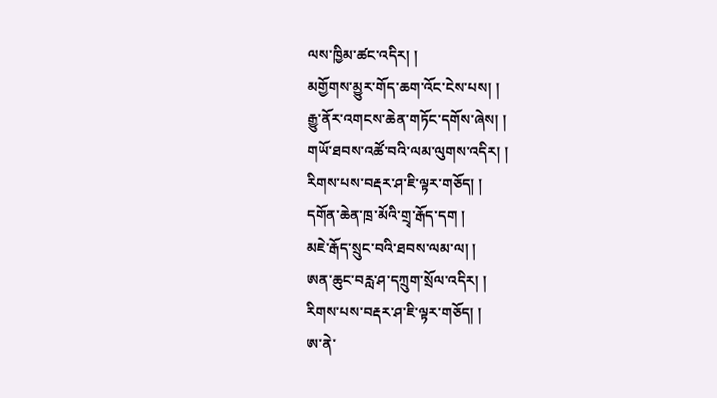ལས་ཁྱིམ་ཚང་འདིར། །
མགྱོགས་མྱུར་གོད་ཆག་འོང་ངེས་པས། །
རྒྱུ་ནོར་འགངས་ཆེན་གཏོང་དགོས་ཞེས། །
གཡོ་ཐབས་འཚོ་བའི་ལམ་ལུགས་འདིར། །
རིགས་པས་བརྡར་ཤ་ཇི་ལྟར་གཅོད། །
དགོན་ཆེན་ཁྲ་མོའི་གྲྭ་རྒོད་དག །
མཇེ་རྒོད་སྲུང་བའི་ཐབས་ལམ་ལ། །
ཨན་ཆུང་བརླ་ཤ་དཀྲུག་སྲོལ་འདིར། །
རིགས་པས་བརྡར་ཤ་ཇི་ལྟར་གཅོད། །
ཨ་ནེ་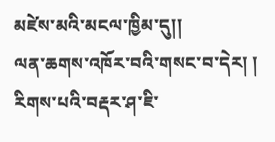མཛེས་མའི་མངལ་ཁྱིམ་དུ།།
ལན་ཆགས་འཁོར་བའི་གསང་བ་དེར། །
རིགས་པའི་བརྡར་ཤ་ཇི་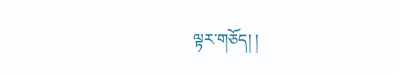ལྟར་གཅོད། །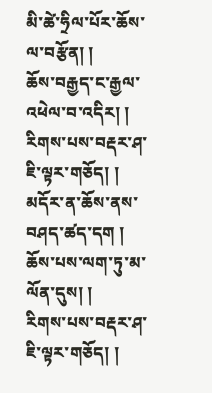མི་ཚེ་ཧྲིལ་པོར་ཆོས་ལ་བརྩོན། །
ཆོས་བརྒྱད་ང་རྒྱལ་འཕེལ་བ་འདིར། །
རིགས་པས་བརྡར་ཤ་ཇི་ལྟར་གཅོད། །
མདོར་ན་ཆོས་ནས་བཤད་ཚད་དག །
ཆོས་པས་ལག་ཏུ་མ་ལོན་དུས། །
རིགས་པས་བརྡར་ཤ་ཇི་ལྟར་གཅོད། །